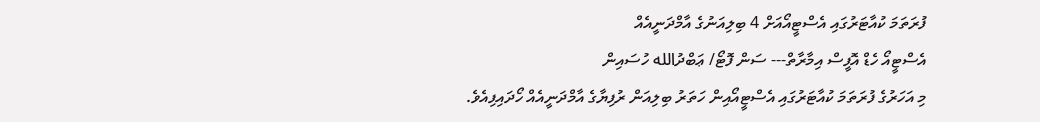ފުރަތަމަ ކުއާޓަރުގައި އެސްޓީއޯއަށް 4 ބިލިއަނުގެ އާމްދަނީއެއް
އެސްޓީއޯ ހެޑް އޮފީސް އިމާރާތް--- ސަން ފޮޓޯ/ ޢަބްދުالله ހުސައިން
މި އަހަރުގެ ފުރަތަމަ ކުއާޓަރުގައި އެސްޓީއޯއިން ހަތަރު ބިލިއަން ރުފިޔާގެ އާމްދަނީއެއް ހޯދައިފިއެވެ.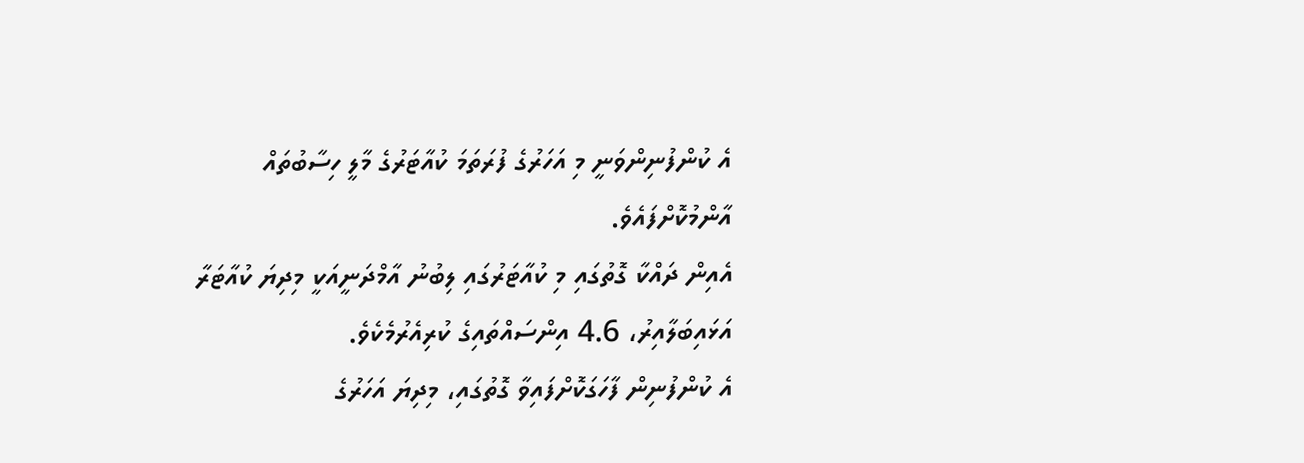އެ ކުންފުނިންވަނީ މި އަހަރުގެ ފުރަތަމަ ކުއާޓަރުގެ މާލީ ހިސާބުތައް އާންމުކޮށްފައެވެ.
އެއިން ދައްކާ ގޮތުގައި މި ކުއާޓަރުގައި ލިބުނު އާމްދަނީއަކީ މިދިޔަ ކުއާޓަރާ އަޅައިބަލާއިރު، 4.6 އިންސައްތައިގެ ކުރިއެރުމެކެވެ.
އެ ކުންފުނިން ފާހަގަކޮށްފައިވާ ގޮތުގައި، މިދިޔަ އަހަރުގެ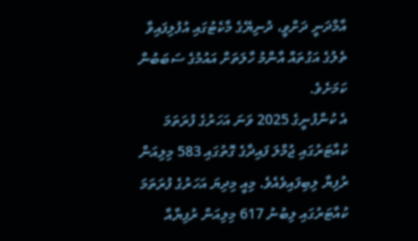އާމްދަނީ ދަށްވީ، ދުނިޔޭގެ މާކެޓުގައި އުފުލިފައިވާ ތެލުގެ އަގުތައް އާންމު ހާލަތަށް އައުމުގެ ސަބަބުން ކަމަށެވެ.
އެ ކުންފުނީގެ 2025 ވަނަ އަހަރުގެ ފުރަތަމަ ކުއާޓަރުގައި ޖުމްލަ ފައިދާގެ ގޮތުގައި 583 މިލިއަން ރުފިޔާ ލިބިފައިވެއެވެ. މިއީ މިދިޔަ އަހަރުގެ ފުރަތަމަ ކުއާޓަރުގައި ލިބުނު 617 މިލިއަން ރުފިޔާއާ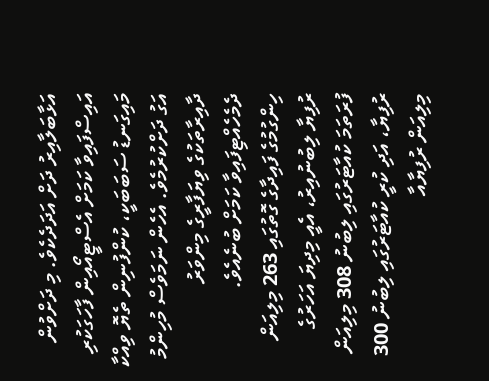އަޅާބަލާއިރު ދަށް އަދަދެކެވެ. މި ދަށްވުން އައިސްފައިވާ ކަމަށް އެސްޓީއޯއިން ފާހަގަކުރި މައިގަނޑު ސަބަބަކީ، ކުންފުނިން ތެޔޮ ވިއްކާ އަގު ދަށްކުރުމެވެ. އެހެން ނަމަވެސް މުހިންމު ދާއިރާތަކުގެ ވިޔަފާރީގެ މިންވަރު ދެމެހެއްޓިފައިވާ ކަމަށް ބުނެއެވެ.
ހިންގުމުގެ ފައިދާގެ ގޮތުގައި 263 މިލިއަން ރުފިޔާ ލިބުނުއިރު، އެއީ މިދިޔަ އަހަރުގެ ފުރަތަމަ ކުއާޓަރުގައި ލިބުނު 308 މިލިއަން ރުފިޔާ، އަދި ކުރީ ކުއާޓަރުގައި ލިބުނު 300 މިލިއަން ރުފިޔާއާ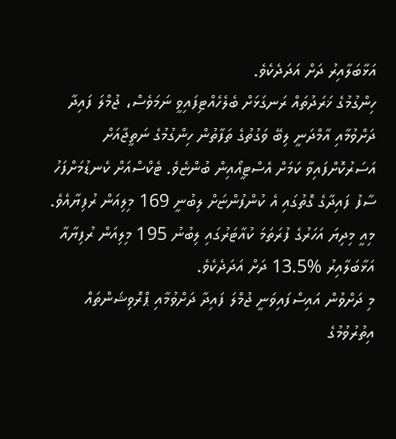އަޅާބަލާއިރު ދަށް އަދަދެކެވެ.
ހިންގުމުގެ ޚަރަދުތައް ރަނގަޅަށް ބެލެހެއްޓިފައިވީ ނަމަވެސް، ޖުމްލަ ފައިދާ ދަށްވުމާއި އާމްދަނީ ލިބޭ ވަގުތުގެ ތަފާތުން ހިންގުމުގެ ނަތީޖާއަށް އަސަރުކޮށްފައިވާ ކަމަށް އެސްޓީއޯއިން ބުންޏެވެ. ޓެކްސްއަށް ކެނޑުމަށްފަހު ސާފު ފައިދާގެ ގޮތުގައި އެ ކުންފުންޏަށް ލިބުނީ 169 މިލިއަން ރުފިޔާއެވެ. މިއީ މިދިޔަ އަހަރުގެ ފުރަތަމަ ކުއާޓަރުގައި ލިބުނު 195 މިލިއަން ރުފިޔާއާ އަޅާބަލާއިރު %13.5 ދަށް އަދަދެކެވެ.
މި ދަށްވުން އައިސްފައިވަނީ ޖުމްލަ ފައިދާ ދަށްވުމާއި ޕްރޮވިޝަންތައް އިތުރުވުމުގެ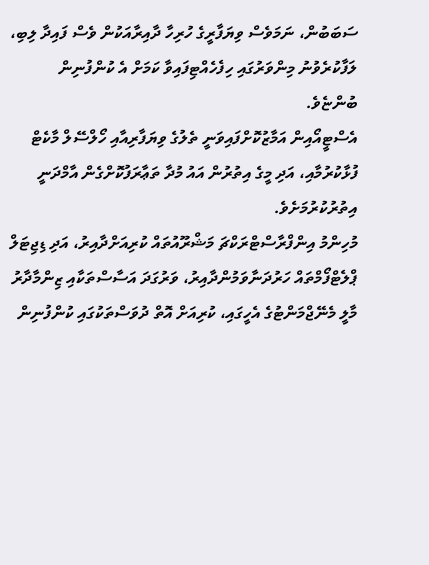ސަބަބުން، ނަމަވެސް ވިޔަފާރީގެ ހުރިހާ ދާއިރާއަކުން ވެސް ފައިދާ ލިބި، ލަފާކުރެވުނު މިންވަރުގައި ހިފެހެއްޓިފައިވާ ކަމަށް އެ ކުންފުނިން ބުންޏެވެ.
އެސްޓީއޯއިން އަމާޒުކޮށްފައިވަނީ ތެލުގެ ވިޔަފާރިއާއި ހޯލްސޭލް މާކެޓް ފުޅާކުރުމާއި، އަދި މީގެ އިތުރުން އައު މުދާ ތަޢާރަފުކޮށްގެން އާމްދަނީ އިތުރުކުރުމަށެވެ.
މުހިންމު އިންފްރާސްޓްރަކްޗަ މަޝްރޫއުތައް ކުރިއަށްދާއިރު، އަދި ޑިޖިޓަލް ޕްލެޓްފޯމްތައް ހަރުދަނާވަމުންދާއިރު، ވަރުގަދަ އަސާސްތަކާއި ޒިންމާދާރު މާލީ މެނޭޖްމަންޓުގެ އެހީގައި، ކުރިއަށް އޮތް ދުވަސްތަކުގައި ކުންފުނިން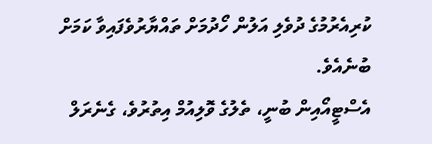ކުރިއެރުމުގެ ދުވެލި އަލުން ހޯދުމަށް ތައްޔާރުވެފައިވާ ކަމަށް ބުނެއެވެ.
އެސްޓީއޯއިން ބުނީ، ތެލުގެ ވޮލިއުމް އިތުރުވެ، ގެނެރަލް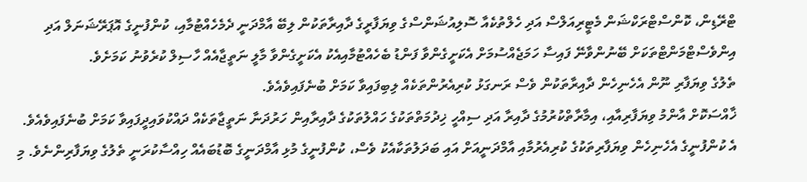ޓްރޭޑިން، ކޮންސްޓްރަކްޝަން މެޓީރިއަލްސް އަދި ހެލްތުކެއާ ސޮލިއުޝަންސްގެ ވިޔަފާރީގެ ދާއިރާތަކުން ލިބޭ އާމްދަނީ ދެމެހެއްޓުމާއި، ކުންފުނީގެ އޮޕަރޭޝަނަލް އަދި އިންވެސްޓްމަންޓްތަކަށް ބޭނުންވާނޭ ފައިސާ ހަމަޖެއްސުމަށް އެކަށީގެންވާ ފަންޑު ބެހެއްޓުމާއިއެކު އެކަށީގެންވާ މާލީ ނަތީޖާއެއް ހާސިލް ކުރެވުނު ކަމަށެވެ.
ތެލުގެ ވިޔަފާރި ނޫން އެހެނިހެން ދާއިރާތަކުން ވެސް ރަނގަޅު ކުރިއެރުންތަކެއް ލިބިފައިވާ ކަމަށް ބުނެފައިވެއެވެ.
ޚާއްސަކޮށް އާންމު ވިޔަފާރިއާއި، އިމާރާތްކުރުމުގެ ދާއިރާ އަދި ސިއްހީ ޚިދުމަތްތަކުގެ ހައްލުތަކުގެ ދާއިރާއިން ހަރުދަނާ ނަތީޖާތަކެއް ދައްކުވައިދީފައިވާ ކަމަށް ބުނެފައިވެއެވެ.
އެ ކުންފުނީގެ އެހެނިހެން ވިޔަފާރިތަކުގެ ކުރިއެރުމާއި އާމްދަނީއަށް އައި ބަދަލުތަކާއެކު ވެސް، ކުންފުނީގެ މުޅި އާމްދަނީގެ ބޮޑުބައެއް ހިއްސާކުރަނީ ތެލުގެ ވިޔަފާރިންނެވެ. މި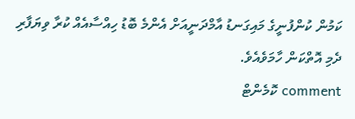ކަމުން ކުންފުނީގެ މައިގަނޑު އާމްދަނީއަށް އެންމެ ބޮޑު ހިއްސާއެއް ކުރާ ވިޔަފާރި ދެމި އޮތްކަން ހާމަވެއެވެ.
comment ކޮމެންޓް